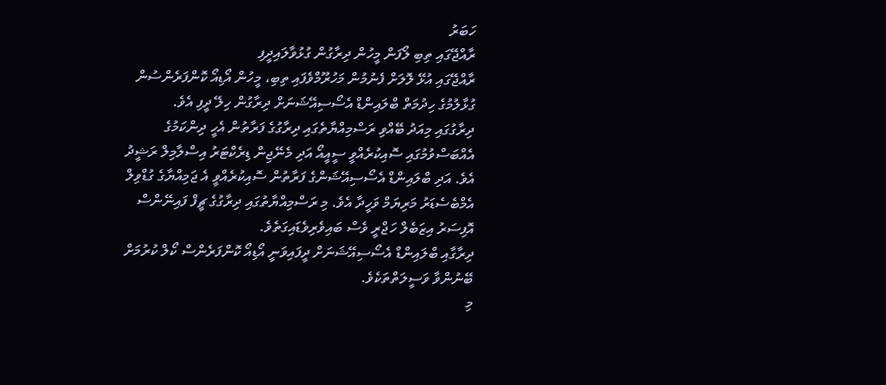ހަބަރު
ރާއްޖޭގައި ތިބި ލޯފަން މީހުން ދިރާގުން ގުޅުވާލައިދީފި
ރާއްޖޭގައި އުޅޭ ލޮލަށް ފެނުމުން މަހުރޫމްވެފައި ތިބި، މީހުން އޯޑިއޯ ކޮންފަރެންސުން ގުޅާލުމުގެ ހިދުމަތް ބްލައިންޑް އެސޯސިއޭޝަނަށް ދިރާގުން ހިލޭ ދީފި އެވެ.
ދިރާގުގައި މިއަދު ބޭއްވި ރަސްމިއްޔާތެގައި ދިރާގުގެ ފަރާތުން އެހީ ދިންކަމުގެ އެއްބަސްވުމުގައި ސޮއިކުރެއްވީ ސީއީއޯ އަދި މެނޭޖިން ޑިރެކްޓަރު އިސްލާމިލް ރަޝީދު އެވެ. އަދި ބްލައިންޑް އެސޯސިއޭޝަންގެ ފަރާތުން ސޮއިކުރެއްވީ އެ ޖަމިއްޔާގެ ގުޑްވިލް އެމްބެސެޑަރު މަރިޔަމް ވަހީދާ އެވެ. މި ރަސްމިއްޔާތުގައި ދިރާގުގެ ޗީފް ފައިނޭންސް އޮފިސަރު އިޒަބެލް ހަޖްރީ ވެސް ބައިވެރިވެޑައިގަތެވެ.
ދިރާގާއި ބްލައިންޑް އެސޯސިއޭޝަނަށް ދީފައިވަނީ އޯޑިއޯ ކޮންފަރެންސް ކޯލް ކުރުމަށް ބޭނުންވާ ވަސީލަތްތަކެވެ.
މި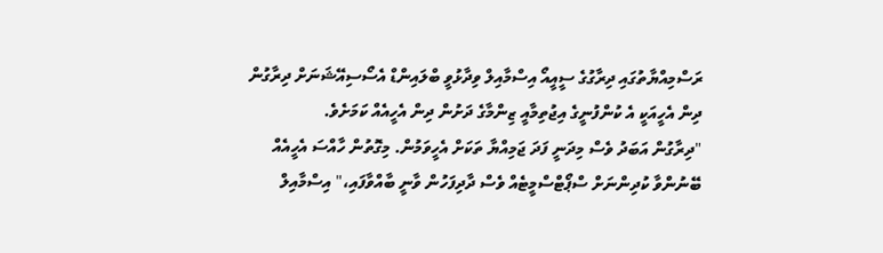ރަސްމިއްޔާތުގައި ދިރާގުގެ ސީއީއޯ އިސްމާއިލް ވިދާޅުވީ ބްލައިންޑް އެސޯސިއޭޝަނަށް ދިރާގުން ދިން އެހީއަކީ އެ ކުންފުނީގެ އިޖުތިމާއީ ޒިންމާގެ ދަށުން ދިން އެހީއެއް ކަމަށެވެ.
"ދިރާގުން އަބަދު ވެސް މިދަނީ ފަދަ ޖަމިއްޔާ ތަކަށް އެހީވަމުން. މިގޮތުން ހާއްސަ އެހީއެއް ބޭނުންވާ ކުދިންނަށް ސްޕޯޓްސްމީޓެއް ވެސް ދާދިފަހުން ވާނީ ބާއްވާފައި،" އިސްމާއިލް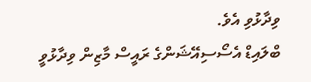ވިދާޅުވި އެވެ.
ބްލައިޑް އެސޯސިއޭޝަންގެ ރައީސް މާޒިން ވިދާޅުވީ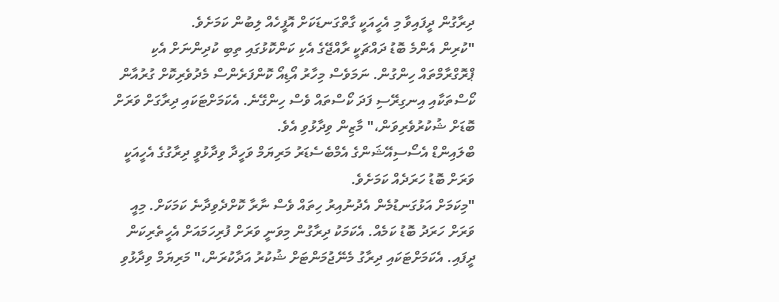ދިރާގުން ދީފައިވާ މި އެހީއަކީ ގާތްގަނޑަކަށް އޮފީހެއް ލިބުން ކަމަށެވެ.
"ކުރިން އެންމެ ބޮޑު ދައްޗަކީ ރާއްޖޭގެ އެކި ކަންކޮޅުގައި ތިބި ކުދިންނަށް އެކި ޕްރޮގްރާމްތައް ހިންގުން. ނަމަވެސް މިހާރު އޯޑިއޯ ކޮންފަރެންސް މެދުވެރިކޮށް ގުރުއާން ކޯސްތަކާއި އިނގިރޭސި ފަދަ ކޯސްތައް ވެސް ހިންގޭނެ. އެކަމަށްޓަކައި ދިރާގަށް ވަރަށް ބޮޑަށް ޝުކުރުވެރިވަން،" މާޒިން ވިދާޅުވި އެވެ.
ބްލައިންޑް އެސޯސިއޭޝަންގެ އެމްބެސެޑަރު މަރިޔަމް ވަހީދާ ވިދާޅުވީ ދިރާގުގެ އެހީއަކީ ވަރަށް ބޮޑު ހަރަދެއް ކަމަށެވެ.
"މިކަމަށް އަޅުގަނޑުމެން އެދުނުއިރު ހިތައް ވެސް ނާރާ ކޮށްދެވިދާނެ ކަމަކަށް. މިއީ ވަރަށް ހަރަދު ބޮޑު ކަމެއް. އެކަމަކު ދިރާގުން މިވަނީ ވަރަށް ފުރިހަމައަށް އެހީތެރިކަން ދީފައި. އެކަމަށްޓަކައި ދިރާގު މެނޭޖުމަންޓަށް ޝުކުރު އަދާކުރަން،" މަރިޔަމް ވިދާޅުވި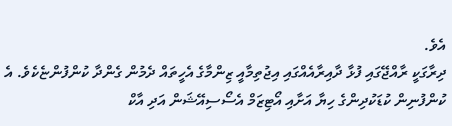އެވެ.
ދިރާގަކީ ރާއްޖޭގައި ފުޅާ ދާއިރާއެއްގައި އިޖުތިމާއީ ޒިންމާގެ އެހީތައް ދެމުން ގެންދާ ކުންފުންޏެކެވެ. އެ ކުންފުނިން ކުޑަކުދިންގެ ހިޔާ އަށާއި އޯޓިޒަމް އެސޯސިއޭޝަން އަދި އާކް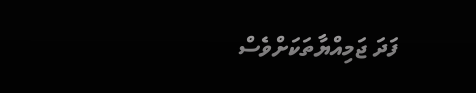ފަދަ ޖަމިއްޔާތަކަށްވެސް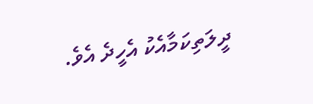ދީލަތިކަމާއެކު އެހީދެ އެވެ.